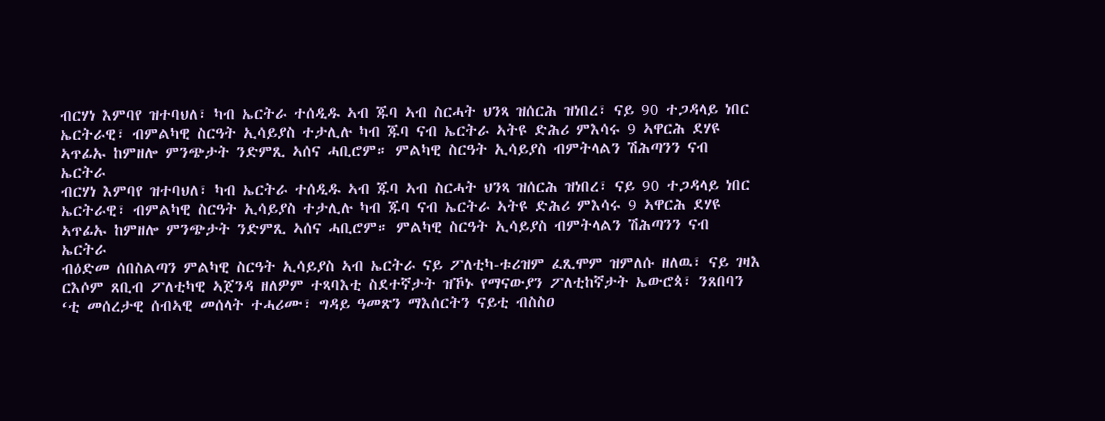ብርሃነ እምባየ ዝተባህለ፣ ካብ ኤርትራ ተሰዲዱ ኣብ ጁባ ኣብ ስርሓት ህንጻ ዝሰርሕ ዝነበረ፣ ናይ 90 ተጋዳላይ ነበር ኤርትራዊ፣ ብምልካዊ ስርዓት ኢሳይያስ ተታሊሉ ካብ ጁባ ናብ ኤርትራ ኣትዩ ድሕሪ ምእሳሩ 9 ኣዋርሕ ደሃዩ ኣጥፊኡ ከምዘሎ ምንጭታት ንድምጺ ኣሰና ሓቢሮም። ምልካዊ ስርዓት ኢሳይያስ ብምትላልን ሽሕጣንን ናብ ኤርትራ
ብርሃነ እምባየ ዝተባህለ፣ ካብ ኤርትራ ተሰዲዱ ኣብ ጁባ ኣብ ስርሓት ህንጻ ዝሰርሕ ዝነበረ፣ ናይ 90 ተጋዳላይ ነበር ኤርትራዊ፣ ብምልካዊ ስርዓት ኢሳይያስ ተታሊሉ ካብ ጁባ ናብ ኤርትራ ኣትዩ ድሕሪ ምእሳሩ 9 ኣዋርሕ ደሃዩ ኣጥፊኡ ከምዘሎ ምንጭታት ንድምጺ ኣሰና ሓቢሮም። ምልካዊ ስርዓት ኢሳይያስ ብምትላልን ሽሕጣንን ናብ ኤርትራ
ብዕድመ ሰበስልጣን ምልካዊ ስርዓት ኢሳይያስ ኣብ ኤርትራ ናይ ፖለቲካ-ቱሪዝም ፈጺሞም ዝምለሱ ዘለዉ፣ ናይ ገዛእ ርእሶም ጸቢብ ፖለቲካዊ ኣጀንዳ ዘለዎም ተጻባእቲ ስደተኛታት ዝኾኑ የማናውያን ፖለቲከኛታት ኤውሮጳ፣ ንጸበባን ‘ቲ መሰረታዊ ሰብኣዊ መሰላት ተሓሪሙ፣ ግዳይ ዓመጽን ማእሰርትን ናይቲ ብስስዐ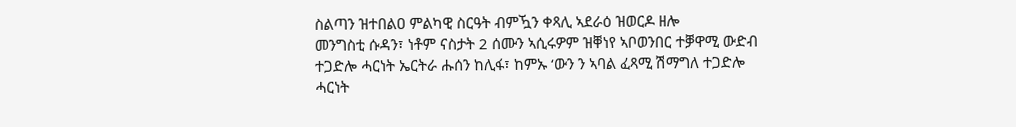ስልጣን ዝተበልዐ ምልካዊ ስርዓት ብምዃን ቀጻሊ ኣደራዕ ዝወርዶ ዘሎ
መንግስቲ ሱዳን፣ ነቶም ናስታት 2 ሰሙን ኣሲሩዎም ዝቐነየ ኣቦወንበር ተቓዋሚ ውድብ ተጋድሎ ሓርነት ኤርትራ ሑሰን ከሊፋ፣ ከምኡ ‘ውን ን ኣባል ፈጻሚ ሽማግለ ተጋድሎ ሓርነት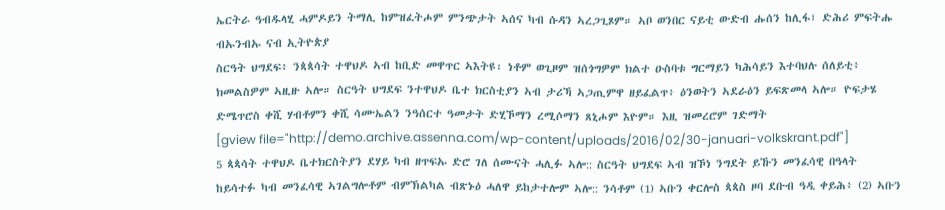ኤርትራ ዓብዱላሂ ሓምዶይን ትማሊ ከምዝፈትሖም ምንጭታት ኣሰና ካብ ሱዳን ኣረጋጊጾም። ኣቦ ወንበር ናይቲ ውድብ ሑሰን ከሊፋ፣ ድሕሪ ምፍትሑ ብኡንብኡ ናብ ኢትዮጵያ
ስርዓት ህግደፍ፥ ንጳጳሳት ተዋህዶ ኣብ ከቢድ መዋጥር ኣእትዩ፡ ነቶም ወጊዞም ዝሰጎግዎም ክልተ ዑስባቱ ግርማይን ካሕሳይን እተባህሉ ሰለይቲ፥ ክመልስዎም ኣዚዙ ኣሎ። ስርዓት ህግደፍ ንተዋህዶ ቤተ ክርስቲያን ኣብ ታሪኻ ኣጋጢምዋ ዘይፈልጥ፥ ዕንወትን ኣደራዕን ይፍጽመላ ኣሎ። ዮፍታሄ ድሜጥሮስ ቀሺ ሃብቶምን ቀሺ ሳሙኤልን ንዓሰርተ ዓመታት ድሂኾማን ረሚሶማን ጸኒሖም እዮም። እዚ ዝመረሮም ገድማት
[gview file="http://demo.archive.assenna.com/wp-content/uploads/2016/02/30-januari-volkskrant.pdf"]
5 ጳጳሳት ተዋህዶ ቤተክርስትያን ደሃይ ካብ ዘጥፍኡ ድሮ ገለ ሰሙናት ሓሊፉ ኣሎ:: ስርዓት ህግደፍ ኣብ ዝኾነ ንግደት ይኹን መንፈሳዊ በዓላት ከይሳተፉ ካብ መንፈሳዊ ኣገልግሎቶም ብምኽልካል ብጽኑዕ ሓለዋ ይከታተሎም ኣሎ:: ንሳቶም (1) ኣቡን ቀርሎስ ጳጳስ ዞባ ደቡብ ዓዲ ቀይሕ፥ (2) ኣቡን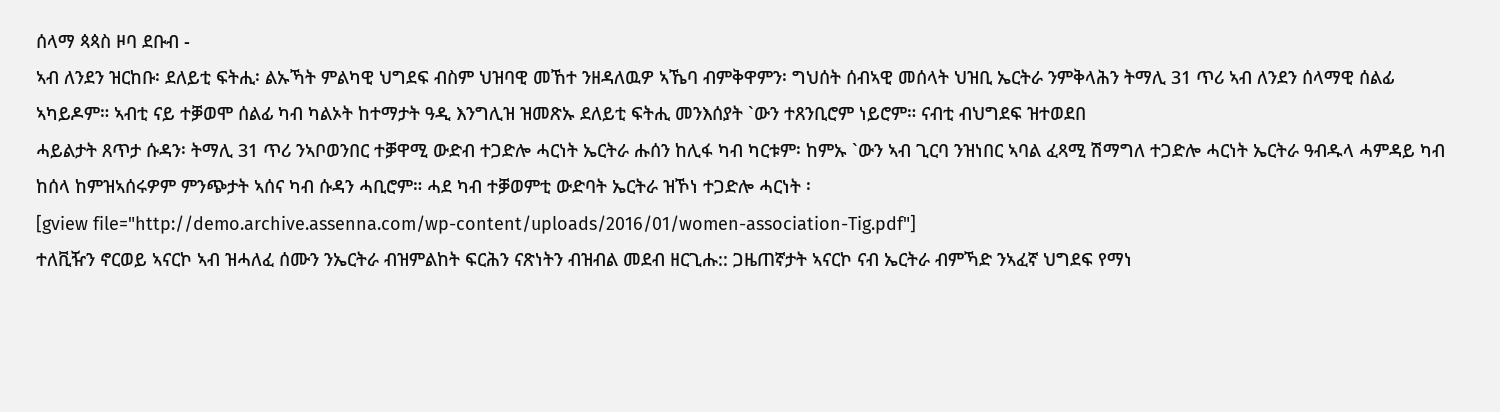ሰላማ ጳጳስ ዞባ ደቡብ -
ኣብ ለንደን ዝርከቡ፡ ደለይቲ ፍትሒ፡ ልኡኻት ምልካዊ ህግደፍ ብስም ህዝባዊ መኸተ ንዘዳለዉዎ ኣኼባ ብምቅዋምን፡ ግህሰት ሰብኣዊ መሰላት ህዝቢ ኤርትራ ንምቅላሕን ትማሊ 31 ጥሪ ኣብ ለንደን ሰላማዊ ሰልፊ ኣካይዶም። ኣብቲ ናይ ተቓወሞ ሰልፊ ካብ ካልኦት ከተማታት ዓዲ እንግሊዝ ዝመጽኡ ደለይቲ ፍትሒ መንእሰያት `ውን ተጸንቢሮም ነይሮም። ናብቲ ብህግደፍ ዝተወደበ
ሓይልታት ጸጥታ ሱዳን፡ ትማሊ 31 ጥሪ ንኣቦወንበር ተቓዋሚ ውድብ ተጋድሎ ሓርነት ኤርትራ ሑሰን ከሊፋ ካብ ካርቱም፡ ከምኡ `ውን ኣብ ጊርባ ንዝነበር ኣባል ፈጻሚ ሽማግለ ተጋድሎ ሓርነት ኤርትራ ዓብዱላ ሓምዳይ ካብ ከሰላ ከምዝኣሰሩዎም ምንጭታት ኣሰና ካብ ሱዳን ሓቢሮም። ሓደ ካብ ተቓወምቲ ውድባት ኤርትራ ዝኾነ ተጋድሎ ሓርነት ፡
[gview file="http://demo.archive.assenna.com/wp-content/uploads/2016/01/women-association-Tig.pdf"]
ተለቪዥን ኖርወይ ኣናርኮ ኣብ ዝሓለፈ ሰሙን ንኤርትራ ብዝምልከት ፍርሕን ናጽነትን ብዝብል መደብ ዘርጊሑ:: ጋዜጠኛታት ኣናርኮ ናብ ኤርትራ ብምኻድ ንኣፈኛ ህግደፍ የማነ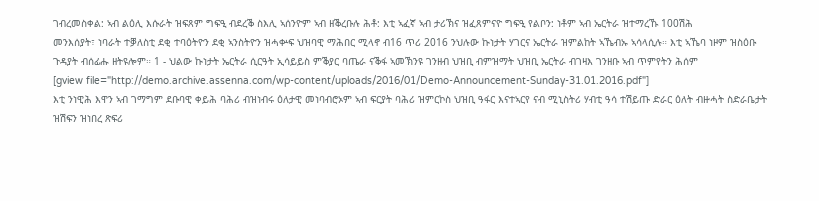ገብረመስቀል: ኣብ ልዕሊ እሱራት ዝፍጸም ግፍዒ ብደረቕ ስእሊ ኣሰንዮም ኣብ ዘቕረቡሉ ሕቶ: እቲ ኣፈኛ ኣብ ታሪኽና ዝፈጸምናዮ ግፍዒ የልቦን: ነቶም ኣብ ኤርትራ ዝተማረኹ 100ሽሕ
መንእሰያት፣ ነባራት ተቓለስቲ ደቂ ተባዕትዮን ደቂ ኣንስትዮን ዝሓቍፍ ህዝባዊ ማሕበር ሚላኖ ብ16 ጥሪ 2016 ንህሉው ኩነታት ሃገርና ኤርትራ ዝምልከት ኣኼብኡ ኣሳላሲሉ። እቲ ኣኼባ ነዞም ዝስዕቡ ጉዳያት ብሰፊሑ ዘትዩሎም። 1 - ህልው ኩነታት ኤርትራ ሲርዓት ኢሳይይስ ምቕያር ባጤራ ናቕፋ ኣመኽንዩ ገንዘብ ህዝቢ ብምዝማት ህዝቢ ኤርትራ ብገዛእ ገንዘቡ ኣብ ጥምየትን ሕሰም
[gview file="http://demo.archive.assenna.com/wp-content/uploads/2016/01/Demo-Announcement-Sunday-31.01.2016.pdf"]
እቲ ንነዊሕ እዋን ኣብ ገማግም ደቡባዊ ቀይሕ ባሕሪ ብዝነብሩ ዕለታዊ መነባብሮኦም ኣብ ፍርያት ባሕሪ ዝምርኮስ ህዝቢ ዓፋር እናተኣርየ ናብ ሚኒስትሪ ሃብቲ ዓሳ ተሽይጡ ድራር ዕለት ብዙሓት ስድራቤታት ዝሽፍን ዝነበረ ጽፍሪ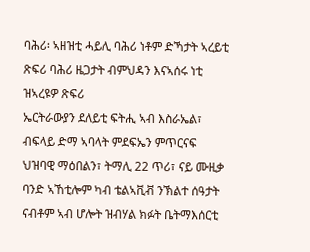ባሕሪ፡ ኣዘዝቲ ሓይሊ ባሕሪ ነቶም ድኻታት ኣረይቲ ጽፍሪ ባሕሪ ዜጋታት ብምህዳን እናኣሰሩ ነቲ ዝኣረዩዎ ጽፍሪ
ኤርትራውያን ደለይቲ ፍትሒ ኣብ እስራኤል፣ ብፍላይ ድማ ኣባላት ምደፍኤን ምጥርናፍ ህዝባዊ ማዕበልን፣ ትማሊ 22 ጥሪ፣ ናይ ሙዚቃ ባንድ ኣኸቲሎም ካብ ቴልኣቪቭ ንኽልተ ሰዓታት ናብቶም ኣብ ሆሎት ዝብሃል ክፉት ቤትማእሰርቲ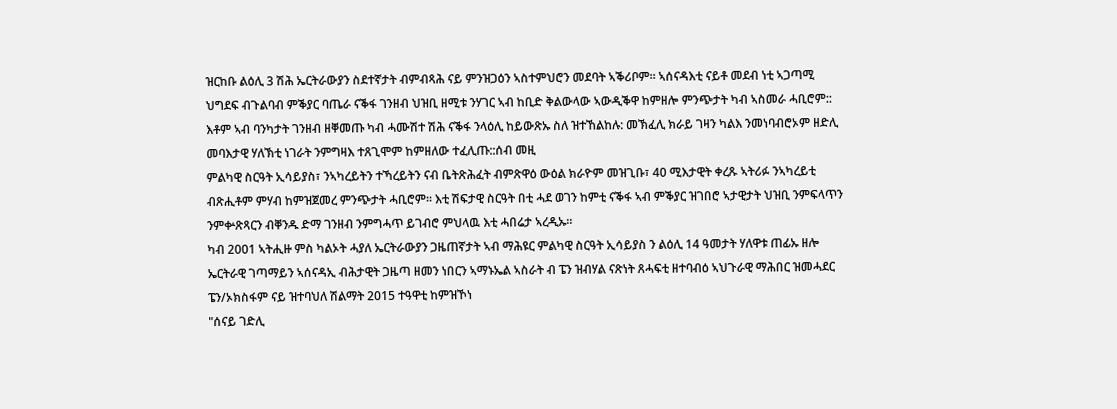ዝርከቡ ልዕሊ 3 ሽሕ ኤርትራውያን ስደተኛታት ብምብጻሕ ናይ ምንዝጋዕን ኣስተምህሮን መደባት ኣቕሪቦም። ኣሰናዳእቲ ናይቶ መደብ ነቲ ኣጋጣሚ
ህግደፍ ብጉልባብ ምቕያር ባጤራ ናቕፋ ገንዘብ ህዝቢ ዘሚቱ ንሃገር ኣብ ከቢድ ቅልውላው ኣውዲቕዋ ከምዘሎ ምንጭታት ካብ ኣስመራ ሓቢሮም:: እቶም ኣብ ባንካታት ገንዘብ ዘቐመጡ ካብ ሓሙሽተ ሽሕ ናቕፋ ንላዕሊ ከይውጽኡ ስለ ዝተኸልከሉ: መኽፈሊ ክራይ ገዛን ካልእ ንመነባብሮኦም ዘድሊ መባእታዊ ሃለኽቲ ነገራት ንምግዛእ ተጸጊሞም ከምዘለው ተፈሊጡ::ሰብ መዚ
ምልካዊ ስርዓት ኢሳይያስ፣ ንኣካረይትን ተኻረይትን ናብ ቤትጽሕፈት ብምጽዋዕ ውዕል ክራዮም መዝጊቡ፣ 40 ሚእታዊት ቀረጹ ኣትሪፉ ንኣካረይቲ ብጽሒቶም ምሃብ ከምዝጀመረ ምንጭታት ሓቢሮም። እቲ ሽፍታዊ ስርዓት በቲ ሓደ ወገን ከምቲ ናቕፋ ኣብ ምቕያር ዝገበሮ ኣታዊታት ህዝቢ ንምፍላጥን ንምቍጽጻርን ብቐንዱ ድማ ገንዘብ ንምግሓጥ ይገብሮ ምህላዉ እቲ ሓበሬታ ኣረዲኡ።
ካብ 2001 ኣትሒዙ ምስ ካልኦት ሓያለ ኤርትራውያን ጋዜጠኛታት ኣብ ማሕዩር ምልካዊ ስርዓት ኢሳይያስ ን ልዕሊ 14 ዓመታት ሃለዋቱ ጠፊኡ ዘሎ ኤርትራዊ ገጣማይን ኣሰናዳኢ ብሕታዊት ጋዜጣ ዘመን ነበርን ኣማኑኤል ኣስራት ብ ፔን ዝብሃል ናጽነት ጸሓፍቲ ዘተባብዕ ኣህጉራዊ ማሕበር ዝመሓደር ፔን/ኦክስፋም ናይ ዝተባህለ ሽልማት 2015 ተዓዋቲ ከምዝኾነ
"ሰናይ ገድሊ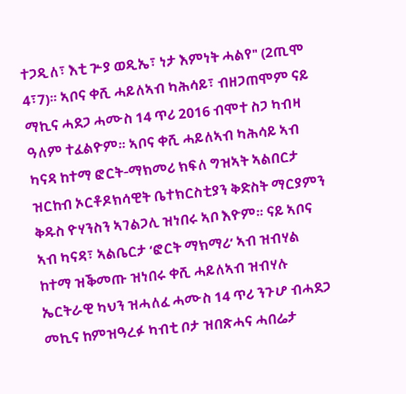ተጋዲለ፣ እቲ ጕያ ወዲኤ፣ ነታ እምነት ሓልየ" (2ጢሞ 4፣7)። ኣቦና ቀሺ ሓይለኣብ ካሕሳይ፣ ብዘጋጠሞም ናይ ማኪና ሓደጋ ሓሙስ 14 ጥሪ 2016 ብሞተ ስጋ ካብዛ ዓለም ተፈልዮም። ኣቦና ቀሺ ሓይለኣብ ካሕሳይ ኣብ ካናዳ ከተማ ፎርት-ማክመሪ ክፍለ ግዝኣት ኣልበርታ ዝርከብ ኦርቶዶክሳዊት ቤተክርስቲያን ቅድስት ማርያምን ቅዱስ ዮሃንስን ኣገልጋሊ ዝነበሩ ኣቦ እዮም። ናይ ኣቦና
ኣብ ካናዳ፣ ኣልቤርታ ‘ፎርት ማክማሪ’ ኣብ ዝብሃል ከተማ ዝቕመጡ ዝነበሩ ቀሺ ሓይለኣብ ዝብሃሉ ኤርትራዊ ካህን ዝሓለፈ ሓሙስ 14 ጥሪ ንጉሆ ብሓደጋ መኪና ከምዝዓረፉ ካብቲ ቦታ ዝበጽሓና ሓበሬታ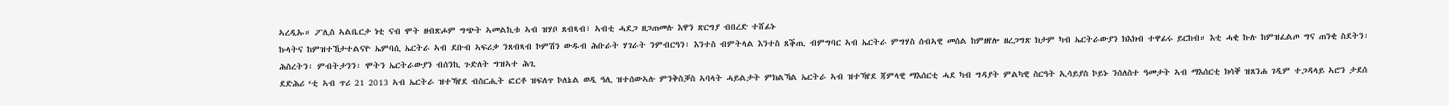ኣረዲኡ። ፖሊስ ኣልቤርታ ነቲ ናብ ሞት ዘብጽሖም ግጭት ኣመልኪቱ ኣብ ዝሃቦ ጸብጻብ፣ ኣብቲ ሓደጋ ዘጋጠመሉ እዋን ጽርግያ ብበረድ ተሸፊኑ
ኩላትና ከምዝተኸታተልናዮ ኤምባሲ ኤርትራ ኣብ ደቡብ ኣፍሪቃ ንጸብጻብ ኮምሽን ውዱብ ሕቡራት ሃገራት ንምብርዓን፡ እንተስ ብምትላል እንተስ ጸቕጢ ብምግባር ኣብ ኤርትራ ምግሃስ ሰብኣዊ መሰል ከምዘየሎ ዘረጋግጽ ክታም ካብ ኤርትራውያን ክእክብ ተዋፊሩ ይርከብ። እቲ ሓቂ ኩሉ ከምዝፈልጦ ግና ጠንቂ ስደትን፡ ሕስረትን፡ ምብትታንን፡ ሞትን ኤርትራውያን ብሰንኪ ጉድለት ግዝኣተ ሕጊ
ደድሕሪ ‘ቲ ኣብ ጥሪ 21 2013 ኣብ ኤርትራ ዝተኻየደ ብስርሒት ፎርቶ ዝፍለጥ ኮለኔል ወዲ ዓሊ ዝተሰውኣሉ ምንቅስቓስ ኣባላት ሓይልታት ምክልኻል ኤርትራ ኣብ ዝተኻየደ ጃምላዊ ማእሰርቲ ሓደ ካብ ግዳያት ምልካዊ ስርዓት ኢሳይያስ ኮይኑ ንሰለስተ ዓመታት ኣብ ማእሰርቲ ክሳቐ ዝጸንሐ ገዲም ተጋዳላይ ኣሮን ታደሰ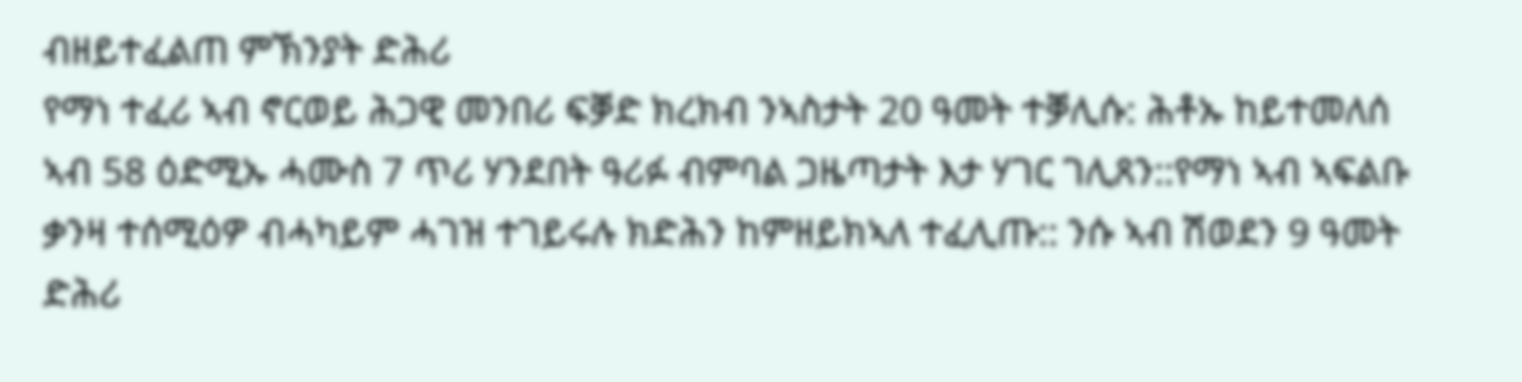ብዘይተፈልጠ ምኽንያት ድሕሪ
የማነ ተፈሪ ኣብ ኖርወይ ሕጋዊ መንበሪ ፍቓድ ክረክብ ንኣስታት 20 ዓመት ተቓሊሱ: ሕቶኡ ከይተመለሰ ኣብ 58 ዕድሚኡ ሓሙስ 7 ጥሪ ሃንደበት ዓሪፉ ብምባል ጋዜጣታት እታ ሃገር ገሊጸን::የማነ ኣብ ኣፍልቡ ቃንዛ ተሰሚዕዎ ብሓካይም ሓገዝ ተገይሩሉ ክድሕን ከምዘይክኣለ ተፈሊጡ:: ንሱ ኣብ ሽወደን 9 ዓመት ድሕሪ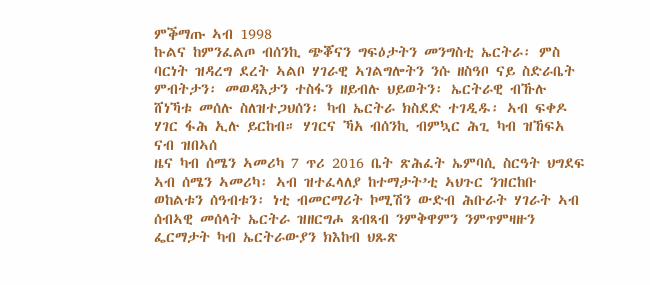ምቕማጡ ኣብ 1998
ኩልና ከምንፈልጦ ብሰንኪ ጭቖናን ግፍዕታትን መንግስቲ ኤርትራ፡ ምስ ባርነት ዝዳረግ ደረት ኣልቦ ሃገራዊ ኣገልግሎትን ንሱ ዘስዓቦ ናይ ስድራቤት ምብትታን፡ መወዳእታን ተስፋን ዘይብሉ ህይወትን፡ ኤርትራዊ ብኹሉ ሸነኻቱ መሰሉ ስለዝተጋህሰን፡ ካብ ኤርትራ ክስደድ ተገዲዱ፡ ኣብ ፍቀዶ ሃገር ፋሕ ኢሉ ይርከብ። ሃገርና ኻአ ብሰንኪ ብምኳር ሕጊ ካብ ዝኸፍአ ናብ ዝበኣሰ
ዜና ካብ ሰሜን ኣመሪካ 7 ጥሪ 2016 ቤት ጽሕፈት ኤምባሲ ስርዓት ህግደፍ ኣብ ሰሜን ኣመሪካ፡ ኣብ ዝተፈላለያ ከተማታት’ቲ ኣህጉር ንዝርከቡ ወከልቱን ሰዓብቱን፡ ነቲ ብመርማሪት ኮሚሽን ውድብ ሕቡራት ሃገራት ኣብ ሰብኣዊ መሰላት ኤርትራ ዝዘርግሖ ጸብጻብ ንምቅዋምን ንምጥምዛዙን ፌርማታት ካብ ኤርትራውያን ክእከብ ህጹጽ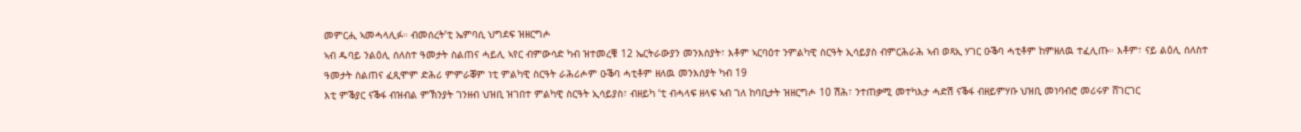መምርሒ ኣመሓላሊፉ። ብመሰረት’ቲ ኤምባሲ ህግደፍ ዝዘርግሖ
ኣብ ዱባይ ንልዕሊ ሰለስተ ዓመታት ስልጠና ሓይሊ ኣየር ብምውሳድ ካብ ዝተመረቑ 12 ኤርትራውያን መንእሰያት፣ እቶም ኣርባዕተ ንምልካዊ ስርዓት ኢሳይያስ ብምርሕራሕ ኣብ ወጻኢ ሃገር ዑቕባ ሓቲቶም ከምዘለዉ ተፈሊጡ። እቶም፣ ናይ ልዕሊ ሰለስተ ዓመታት ስልጠና ፈጺሞም ድሕሪ ምምራቖም ነቲ ምልካዊ ስርዓት ራሕሪሖም ዑቕባ ሓቲቶም ዘለዉ መንእሰያት ካብ 19
እቲ ምቕያር ናቕፋ ብዝብል ምኽንያት ገንዘብ ህዝቢ ዝገበተ ምልካዊ ስርዓት ኢሳይያስ፣ ብዘይካ ‘ቲ ብሓላፍ ዘላፍ ኣብ ገለ ከባቢታት ዝዘርግሖ 10 ሽሕ፣ ንተጠቃሚ መተካእታ ሓድሽ ናቕፋ ብዘይምሃቡ ህዝቢ መነባብሮ መሪሩዎ ሸገርገር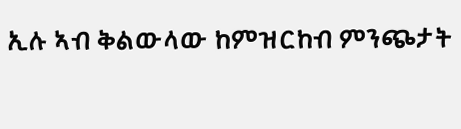ኢሉ ኣብ ቅልውላው ከምዝርከብ ምንጭታት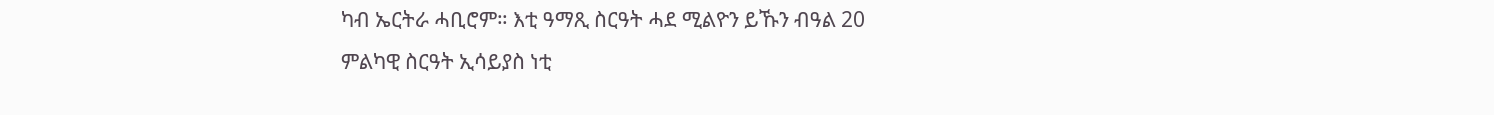ካብ ኤርትራ ሓቢሮም። እቲ ዓማጺ ስርዓት ሓደ ሚልዮን ይኹን ብዓል 20
ምልካዊ ስርዓት ኢሳይያስ ነቲ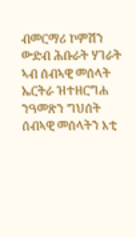ብመርማሪ ኮምሽን ውድብ ሕቡራት ሃገራት ኣብ ሰብኣዊ መሰላት ኤርትራ ዝተዘርግሐ ንዓመጽን ግህሰት ሰብኣዊ መሰላትን እቲ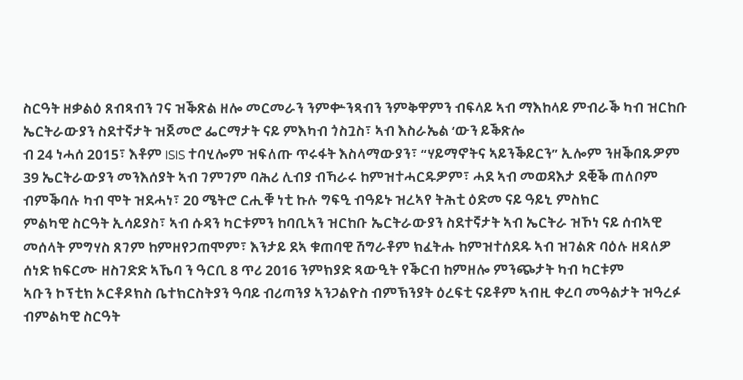ስርዓት ዘቃልዕ ጸብጻብን ገና ዝቕጽል ዘሎ መርመራን ንምቍንጻብን ንምቅዋምን ብፍላይ ኣብ ማእከላይ ምብራቕ ካብ ዝርከቡ ኤርትራውያን ስደተኛታት ዝጀመሮ ፌርማታት ናይ ምእካብ ጎስጓስ፣ ኣብ እስራኤል ‘ውን ይቕጽሎ
ብ 24 ነሓሰ 2015፣ እቶም ISIS ተባሂሎም ዝፍለጡ ጥሩፋት እስላማውያን፣ “ሃይማኖትና ኣይንቕይርን” ኢሎም ንዘቕበጹዎም 39 ኤርትራውያን መንእሰያት ኣብ ገምገም ባሕሪ ሊብያ ብኻራሩ ከምዝተሓርዱዎም፣ ሓደ ኣብ መወዳእታ ደቒቕ ጠለቦም ብምቕባሉ ካብ ሞት ዝደሓነ፣ 20 ሜትሮ ርሒቑ ነቲ ኩሉ ግፍዒ ብዓይኑ ዝረኣየ ትሕቲ ዕድመ ናይ ዓይኒ ምስክር
ምልካዊ ስርዓት ኢሳይያስ፣ ኣብ ሱዳን ካርቱምን ከባቢኣን ዝርከቡ ኤርትራውያን ስደተኛታት ኣብ ኤርትራ ዝኾነ ናይ ሰብኣዊ መሰላት ምግሃስ ጸገም ከምዘየጋጠሞም፣ እንታይ ደኣ ቁጠባዊ ሽግራቶም ክፈትሑ ከምዝተሰደዱ ኣብ ዝገልጽ ባዕሉ ዘዳለዎ ሰነድ ክፍርሙ ዘስገድድ ኣኼባ ን ዓርቢ 8 ጥሪ 2016 ንምክያድ ጻውዒት የቕርብ ከምዘሎ ምንጭታት ካብ ካርቱም
ኣቡን ኮፕቲክ ኦርቶዶክስ ቤተክርስትያን ዓባይ ብሪጣንያ ኣንጋልዮስ ብምኽንያት ዕረፍቲ ናይቶም ኣብዚ ቀረባ መዓልታት ዝዓረፉ ብምልካዊ ስርዓት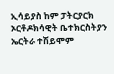ኢሳይያስ ከም ፓትርያርክ ኦርቶዶክሳዊት ቤተክርስትያን ኤርትራ ተሽይሞም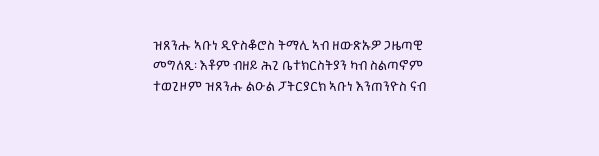ዝጸንሑ ኣቡነ ዲዮስቆሮስ ትማሊ ኣብ ዘውጽኡዎ ጋዜጣዊ መግለጺ፡ እቶም ብዘይ ሕጊ ቤተክርስትያን ካብ ስልጣኖም ተወጊዞም ዝጸንሑ ልዑል ፓትርያርክ ኣቡነ እንጠንዮስ ናብ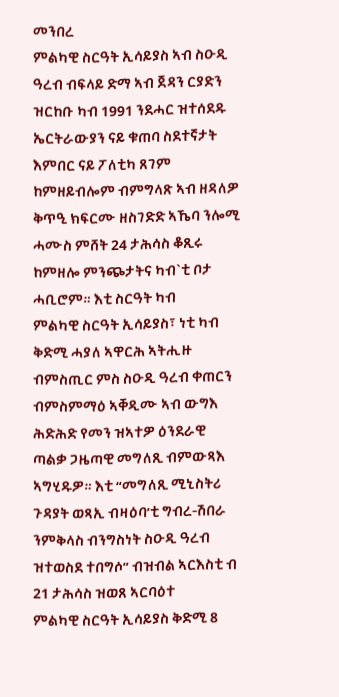መንበረ
ምልካዊ ስርዓት ኢሳይያስ ኣብ ስዑዲ ዓረብ ብፍላይ ድማ ኣብ ጀዳን ርያድን ዝርከቡ ካብ 1991 ንደሓር ዝተሰደዱ ኤርትራውያን ናይ ቁጠባ ስደተኛታት እምበር ናይ ፖለቲካ ጸገም ከምዘይብሎም ብምግላጽ ኣብ ዘዳለዎ ቅጥዒ ክፍርሙ ዘስገድድ ኣኼባ ንሎሚ ሓሙስ ምሸት 24 ታሕሳስ ቆጺሩ ከምዘሎ ምንጭታትና ካብ`ቲ ቦታ ሓቢሮም። እቲ ስርዓት ካብ
ምልካዊ ስርዓት ኢሳይያስ፣ ነቲ ካብ ቅድሚ ሓያለ ኣዋርሕ ኣትሒዙ ብምስጢር ምስ ስዑዲ ዓረብ ቀጠርን ብምስምማዕ ኣቐዲሙ ኣብ ውግእ ሕድሕድ የመን ዝኣተዎ ዕንደራዊ ጣልቃ ጋዜጣዊ መግለጺ ብምውጻእ ኣግሂዱዎ። እቲ “መግለጺ ሚኒስትሪ ጉዳያት ወጻኢ ብዛዕባ’ቲ ግብረ-ሽበራ ንምቅላስ ብንግስነት ስዑዲ ዓረብ ዝተወስደ ተበግሶ” ብዝብል ኣርእስቲ ብ 21 ታሕሳስ ዝወጸ ኣርባዕተ
ምልካዊ ስርዓት ኢሳይያስ ቅድሚ 8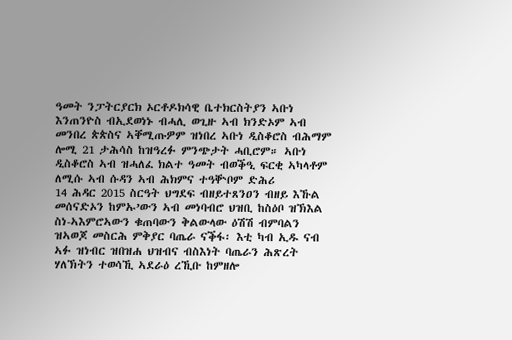ዓመት ንፓትርያርክ ኦርቶዶክሳዊ ቤተክርስትያን ኣቡነ እንጠንዮስ ብኢደወነኑ ብሓሊ ወጊዙ ኣብ ክንድኦም ኣብ መንበረ ጵጵስና ኣቐሚጡዎም ዝነበረ ኣቡነ ዲስቆሮስ ብሕማም ሎሚ 21 ታሕሳስ ከዝዓረፉ ምንጭታት ሓቢሮም። ኣቡነ ዲስቆሮስ ኣብ ዝሓለፈ ክልተ ዓመት ብወቕዒ ፍርቂ ኣካላቶም ለሚሱ ኣብ ሱዳን ኣብ ሕክምና ተዓቝቦም ድሕሪ
14 ሕዳር 2015 ስርዓት ህግደፍ ብዘይተጸንዐን ብዘይ እኹል መሰናድኦን ከምኡ’ውን ኣብ መነባብሮ ህዝቢ ከስዕቦ ዝኽእል ስነ-ኣእምሮኣውን ቁጠባውን ቅልውላው ዕሽሽ ብምባልን ዝኣወጆ መስርሕ ምቅያር ባጤራ ናቕፋ፡ እቲ ካብ ኢዱ ናብ ኣፉ ዝነብር ዝበዝሐ ህዝብና ብስእነት ባጤራን ሕጽረት ሃለኽትን ተወሳኺ ኣደራዕ ረኺቡ ከምዘሎ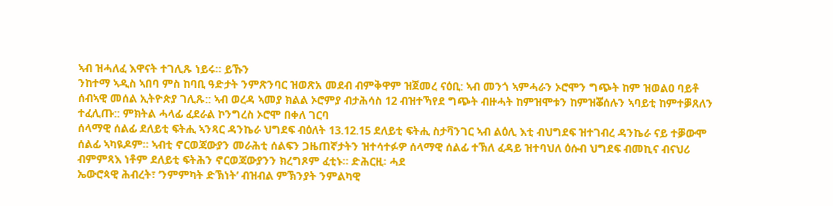ኣብ ዝሓለፈ እዋናት ተገሊጹ ነይሩ። ይኹን
ንከተማ ኣዲስ ኣበባ ምስ ከባቢ ዓድታት ንምጽንባር ዝወጽአ መደብ ብምቅዋም ዝጀመረ ናዕቢ: ኣብ መንጎ ኣምሓራን ኦሮሞን ግጭት ከም ዝወልዐ ባይቶ ሰብኣዊ መሰል ኢትዮጵያ ገሊጹ:: ኣብ ወረዳ ኣመያ ክልል ኦሮምያ ብታሕሳስ 12 ብዝተኻየደ ግጭት ብዙሓት ከምዝሞቱን ከምዝቖሰሉን ኣባይቲ ከምተቓጸለን ተፈሊጡ:: ምክትል ሓላፊ ፈደራል ኮንግረስ ኦሮሞ በቀለ ገርባ
ሰላማዊ ሰልፊ ደለይቲ ፍትሒ ኣንጻር ዳንኬራ ህግደፍ ብዕለት 13.12.15 ደለይቲ ፍትሒ ስታቫንገር ኣብ ልዕሊ እቲ ብህግደፍ ዝተገብረ ዳንኬራ ናይ ተቓውሞ ሰልፊ ኣካዪዶም። ኣብቲ ኖርወጃውያን መራሕቲ ሰልፍን ጋዜጠኛታትን ዝተሳተፉዎ ሰላማዊ ሰልፊ ተኽለ ፈዳይ ዝተባህለ ዕሱብ ህግደፍ ብመኪና ብናህሪ ብምምጻእ ነቶም ደለይቲ ፍትሕን ኖርወጃውያንን ክረግጾም ፈቲኑ። ድሕርዚ፡ ሓደ
ኤውሮጳዊ ሕብረት፣ ‘ንምምካት ድኽነት’ ብዝብል ምኽንያት ንምልካዊ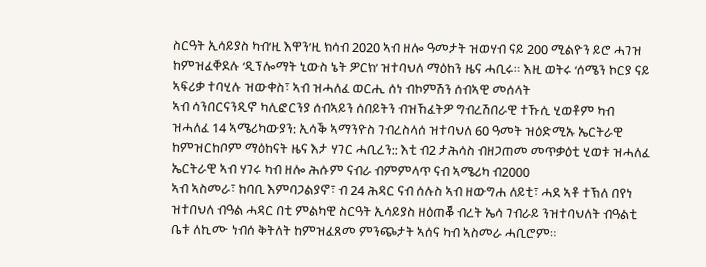ስርዓት ኢሳይያስ ካብ’ዚ እዋን’ዚ ክሳብ 2020 ኣብ ዘሎ ዓመታት ዝወሃብ ናይ 200 ሚልዮን ይሮ ሓገዝ ከምዝፈቐደሉ ‘ዲፕሎማት ኒውስ ኔት ዎርክ’ ዝተባህለ ማዕከን ዜና ሓቢሩ። እዚ ወትሩ ‘ሰሜን ኮርያ ናይ ኣፍሪቃ ተባሂሉ ዝውቀስ፣ ኣብ ዝሓለፈ ወርሒ ሰነ ብኮምሽን ሰብኣዊ መሰላት
ኣብ ሳንበርናንዲኖ ካሊፎርንያ ሰብኣይን ሰበይትን ብዝኸፈትዎ ግብረሽበራዊ ተኹሲ ሂወቶም ካብ ዝሓለፈ 14 ኣሜሪካውያን: ኢሳቕ ኣማንዮስ ገብረስላሰ ዝተባህለ 60 ዓመት ዝዕድሚኡ ኤርትራዊ ከምዝርከቦም ማዕከናት ዜና እታ ሃገር ሓቢረን:: እቲ ብ2 ታሕሳስ ብዘጋጠመ መጥቃዕቲ ሂወቱ ዝሓለፈ ኤርትራዊ ኣብ ሃገሩ ካብ ዘሎ ሕሱም ናብራ ብምምላጥ ናብ ኣሜሪካ ብ2000
ኣብ ኣስመራ፣ ከባቢ እምባጋልያኖ፣ ብ 24 ሕዳር ናብ ሰሉስ ኣብ ዘውግሐ ለይቲ፣ ሓደ ኣቶ ተኽለ በየነ ዝተበህለ ብዓል ሓዳር በቲ ምልካዊ ስርዓት ኢሳይያስ ዘዕጠቖ ብረት ኤሳ ገብራይ ንዝተባህለት ብዓልቲ ቤቱ ለኪሙ ነብሰ ቅትለት ከምዝፈጸመ ምንጭታት ኣሰና ካብ ኣስመራ ሓቢሮም።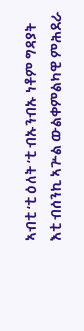ኣብቲ ‘ቲ ዕለት ‘ቲ ብኡንብኡ ነቶም ግዳያት
እቲ ብሰንኪ ኣጕል ውልቀምልካዊ ምሕደራ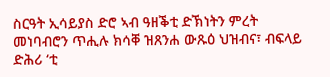ስርዓት ኢሳይያስ ድሮ ኣብ ዓዘቕቲ ድኽነትን ምረት መነባብሮን ጥሒሉ ክሳቐ ዝጸንሐ ውጹዕ ህዝብና፣ ብፍላይ ድሕሪ ‘ቲ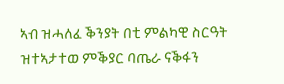ኣብ ዝሓለፈ ቕንያት በቲ ምልካዊ ስርዓት ዝተኣታተወ ምቕያር ባጤራ ናቕፋን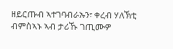ዘይርጡብ ኣተገባብራኡን፣ ቀረብ ሃለኽቲ ብምስኣኑ ኣብ ታሪኹ ገጢሙዎ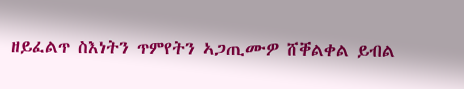ዘይፈልጥ ስእነትን ጥምየትን ኣጋጢሙዎ ሸቐልቀል ይብል